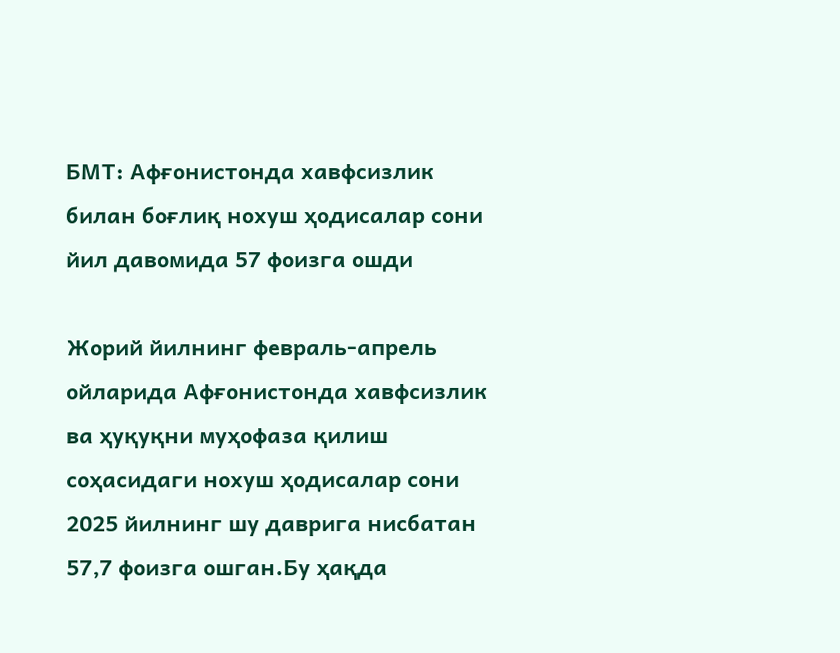БМТ: Афғонистонда хавфсизлик билан боғлиқ нохуш ҳодисалар сони йил давомида 57 фоизга ошди

Жорий йилнинг февраль-апрель ойларида Афғонистонда хавфсизлик ва ҳуқуқни муҳофаза қилиш соҳасидаги нохуш ҳодисалар сони 2025 йилнинг шу даврига нисбатан 57,7 фоизга ошган.Бу ҳақда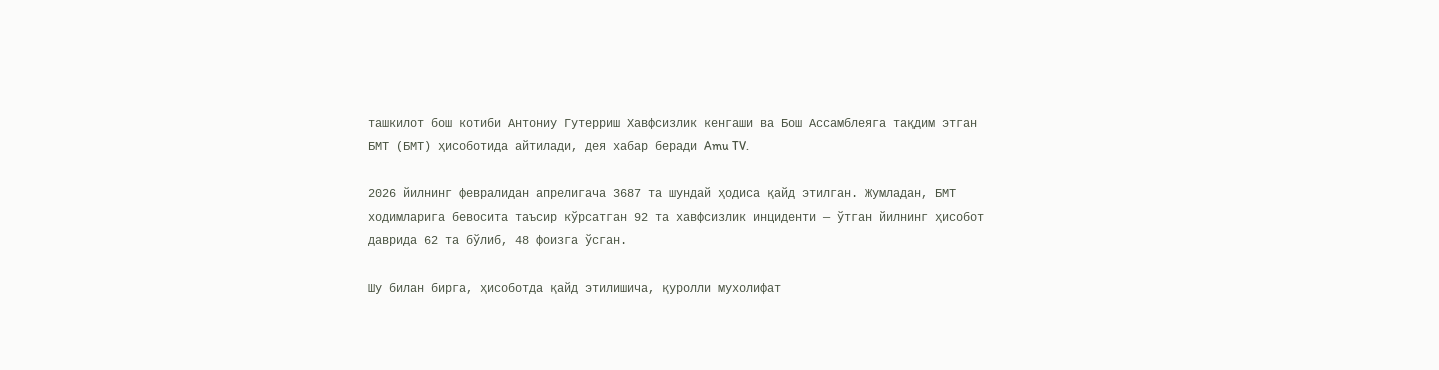ташкилот бош котиби Антониу Гутерриш Хавфсизлик кенгаши ва Бош Ассамблеяга тақдим этган БМТ (БМТ) ҳисоботида айтилади, дея хабар беради Amu TV.

2026 йилнинг февралидан апрелигача 3687 та шундай ҳодиса қайд этилган. Жумладан, БМТ ходимларига бевосита таъсир кўрсатган 92 та хавфсизлик инциденти — ўтган йилнинг ҳисобот даврида 62 та бўлиб, 48 фоизга ўсган.

Шу билан бирга, ҳисоботда қайд этилишича, қуролли мухолифат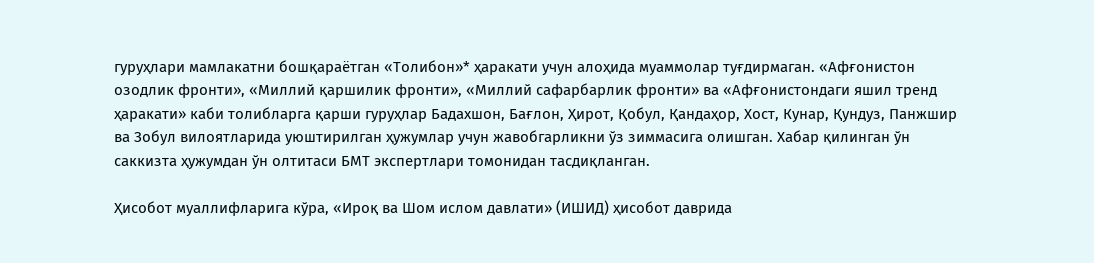гуруҳлари мамлакатни бошқараётган «Толибон»* ҳаракати учун алоҳида муаммолар туғдирмаган. «Афғонистон озодлик фронти», «Миллий қаршилик фронти», «Миллий сафарбарлик фронти» ва «Афғонистондаги яшил тренд ҳаракати» каби толибларга қарши гуруҳлар Бадахшон, Бағлон, Ҳирот, Қобул, Қандаҳор, Хост, Кунар, Қундуз, Панжшир ва Зобул вилоятларида уюштирилган ҳужумлар учун жавобгарликни ўз зиммасига олишган. Хабар қилинган ўн саккизта ҳужумдан ўн олтитаси БМТ экспертлари томонидан тасдиқланган.

Ҳисобот муаллифларига кўра, «Ироқ ва Шом ислом давлати» (ИШИД) ҳисобот даврида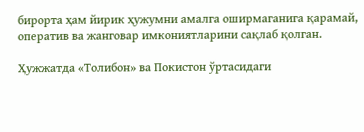бирорта ҳам йирик ҳужумни амалга оширмаганига қарамай, оператив ва жанговар имкониятларини сақлаб қолган.

Ҳужжатда «Толибон» ва Покистон ўртасидаги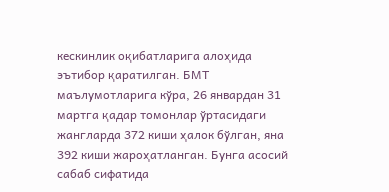кескинлик оқибатларига алоҳида эътибор қаратилган. БМТ маълумотларига кўра, 26 январдан 31 мартга қадар томонлар ўртасидаги жангларда 372 киши ҳалок бўлган, яна 392 киши жароҳатланган. Бунга асосий сабаб сифатида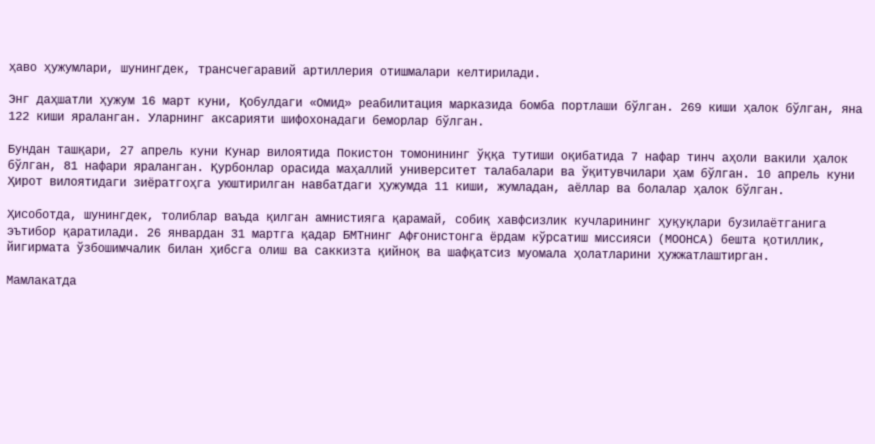ҳаво ҳужумлари, шунингдек, трансчегаравий артиллерия отишмалари келтирилади.

Энг даҳшатли ҳужум 16 март куни, Қобулдаги «Омид» реабилитация марказида бомба портлаши бўлган. 269 киши ҳалок бўлган, яна 122 киши яраланган. Уларнинг аксарияти шифохонадаги беморлар бўлган.

Бундан ташқари, 27 апрель куни Кунар вилоятида Покистон томонининг ўққа тутиши оқибатида 7 нафар тинч аҳоли вакили ҳалок бўлган, 81 нафари яраланган. Қурбонлар орасида маҳаллий университет талабалари ва ўқитувчилари ҳам бўлган. 10 апрель куни Ҳирот вилоятидаги зиёратгоҳга уюштирилган навбатдаги ҳужумда 11 киши, жумладан, аёллар ва болалар ҳалок бўлган.

Ҳисоботда, шунингдек, толиблар ваъда қилган амнистияга қарамай, собиқ хавфсизлик кучларининг ҳуқуқлари бузилаётганига эътибор қаратилади. 26 январдан 31 мартга қадар БМТнинг Афғонистонга ёрдам кўрсатиш миссияси (МООНСА) бешта қотиллик, йигирмата ўзбошимчалик билан ҳибсга олиш ва саккизта қийноқ ва шафқатсиз муомала ҳолатларини ҳужжатлаштирган.

Мамлакатда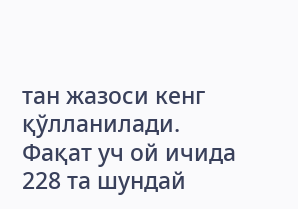тан жазоси кенг қўлланилади. Фақат уч ой ичида 228 та шундай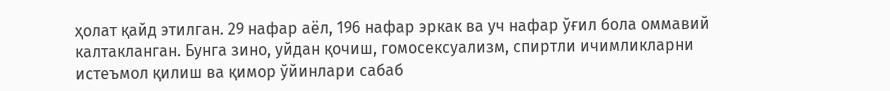ҳолат қайд этилган. 29 нафар аёл, 196 нафар эркак ва уч нафар ўғил бола оммавий калтакланган. Бунга зино, уйдан қочиш, гомосексуализм, спиртли ичимликларни истеъмол қилиш ва қимор ўйинлари сабаб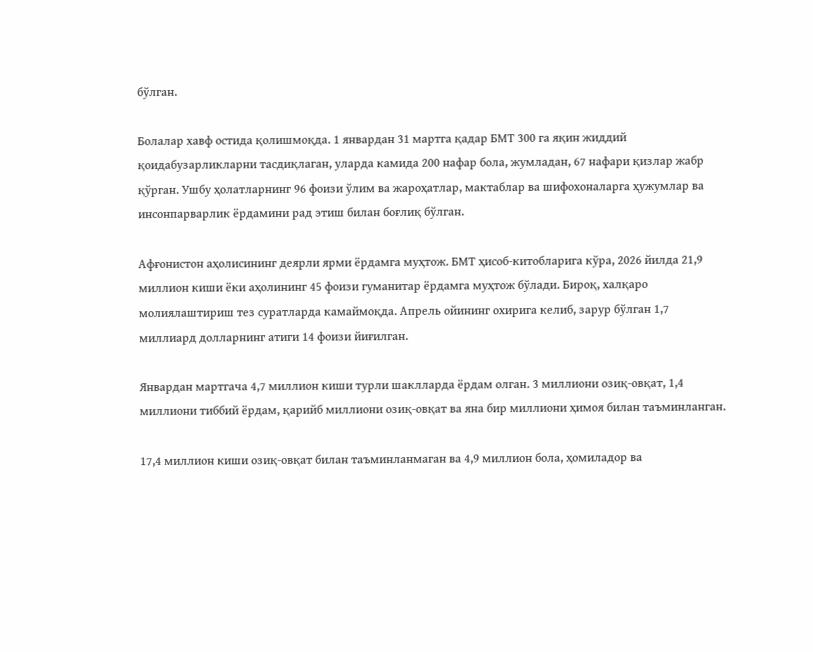бўлган.

Болалар хавф остида қолишмоқда. 1 январдан 31 мартга қадар БМТ 300 га яқин жиддий қоидабузарликларни тасдиқлаган, уларда камида 200 нафар бола, жумладан, 67 нафари қизлар жабр қўрган. Ушбу ҳолатларнинг 96 фоизи ўлим ва жароҳатлар, мактаблар ва шифохоналарга ҳужумлар ва инсонпарварлик ёрдамини рад этиш билан боғлиқ бўлган.

Афғонистон аҳолисининг деярли ярми ёрдамга муҳтож. БМТ ҳисоб-китобларига кўра, 2026 йилда 21,9 миллион киши ёки аҳолининг 45 фоизи гуманитар ёрдамга муҳтож бўлади. Бироқ, халқаро молиялаштириш тез суратларда камаймоқда. Апрель ойининг охирига келиб, зарур бўлган 1,7 миллиард долларнинг атиги 14 фоизи йиғилган.

Январдан мартгача 4,7 миллион киши турли шаклларда ёрдам олган. 3 миллиони озиқ-овқат, 1,4 миллиони тиббий ёрдам, қарийб миллиони озиқ-овқат ва яна бир миллиони ҳимоя билан таъминланган.

17,4 миллион киши озиқ-овқат билан таъминланмаган ва 4,9 миллион бола, ҳомиладор ва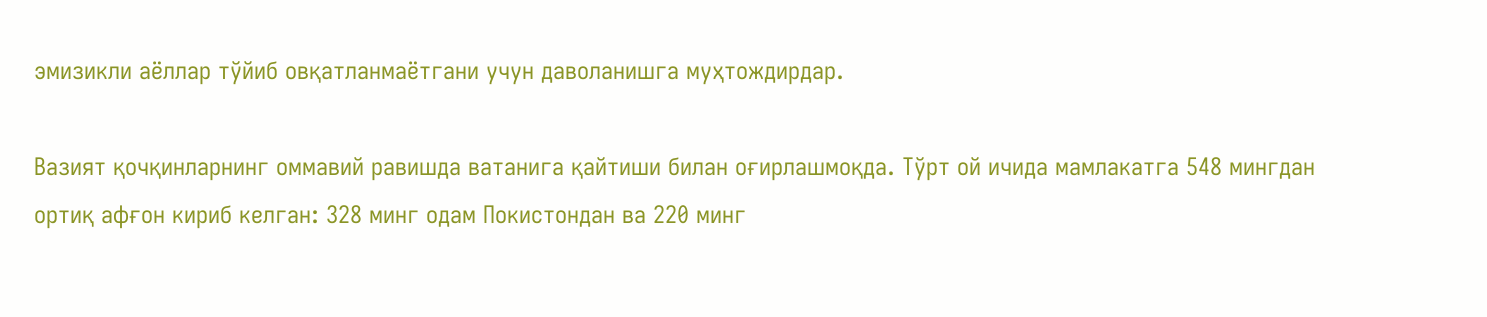эмизикли аёллар тўйиб овқатланмаётгани учун даволанишга муҳтождирдар.

Вазият қочқинларнинг оммавий равишда ватанига қайтиши билан оғирлашмоқда. Тўрт ой ичида мамлакатга 548 мингдан ортиқ афғон кириб келган: 328 минг одам Покистондан ва 220 минг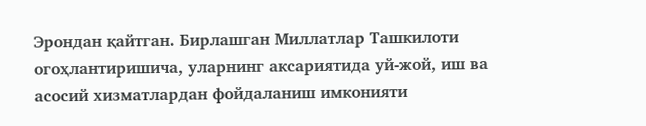Эрондан қайтган. Бирлашган Миллатлар Ташкилоти огоҳлантиришича, уларнинг аксариятида уй-жой, иш ва асосий хизматлардан фойдаланиш имконияти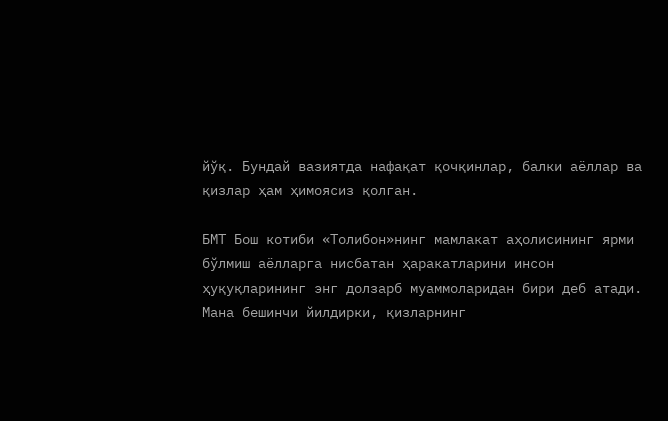йўқ. Бундай вазиятда нафақат қочқинлар, балки аёллар ва қизлар ҳам ҳимоясиз қолган.

БМТ Бош котиби «Толибон»нинг мамлакат аҳолисининг ярми бўлмиш аёлларга нисбатан ҳаракатларини инсон ҳуқуқларининг энг долзарб муаммоларидан бири деб атади. Мана бешинчи йилдирки, қизларнинг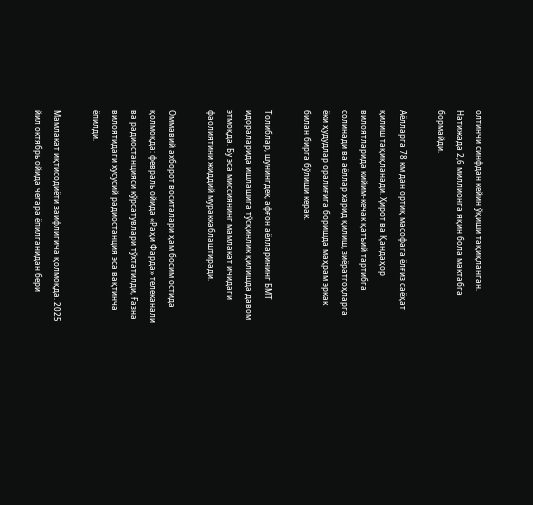олтинчи синфдан кейин ўқиши тақиқланган. Натижада 2,6 миллионга яқин бола мактабга бормайди.

Аёлларга 78 км дан ортиқ масофага ёлғиз саёҳат қилиш тақиқланади. Ҳирот ва Қандаҳор вилоятларида кийим-кечак қатъий тартибга солинади ва аёллар харид қилиш, зиёратгоҳларга ёки ҳудудлар оралиғига боришда маҳрам эркак билан бирга бўлиши керак.

Толиблар, шунингдек, афғон аёлларининг БМТ идораларида ишлашига тўсқинлик қилишда давом этмоқда. Бу эса миссиянинг мамлакат ичидаги фаолиятини жиддий мураккаблаштиради.

Оммавий ахборот воситалари ҳам босим остида қолмоқда: февраль ойида «Раҳи Фарда» телеканали ва радиостанцияси кўрсатувлари тўхтатилди, Ғазна вилоятидаги хусусий радиостанция эса вақтинча ёпилди.

Мамлакат иқтисодиёти заифлигича қолмоқда. 2025 йил октябрь ойида чегара ёпилганидан бери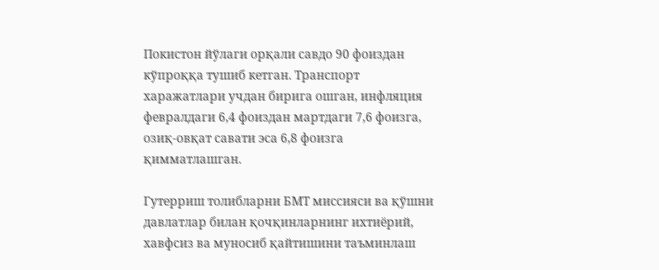Покистон йўлаги орқали савдо 90 фоиздан кўпроққа тушиб кетган. Транспорт харажатлари учдан бирига ошган, инфляция февралдаги 6,4 фоиздан мартдаги 7,6 фоизга, озиқ-овқат савати эса 6,8 фоизга қимматлашган.

Гутерриш толибларни БМТ миссияси ва қўшни давлатлар билан қочқинларнинг ихтиёрий, хавфсиз ва муносиб қайтишини таъминлаш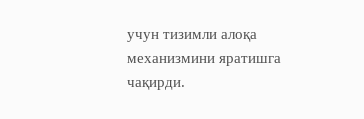учун тизимли алоқа механизмини яратишга чақирди.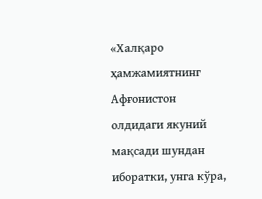«Халқаро ҳамжамиятнинг Афғонистон олдидаги якуний мақсади шундан иборатки, унга кўра,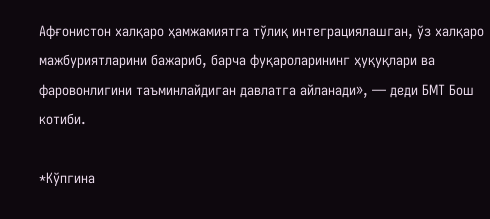Афғонистон халқаро ҳамжамиятга тўлиқ интеграциялашган, ўз халқаро мажбуриятларини бажариб, барча фуқароларининг ҳуқуқлари ва фаровонлигини таъминлайдиган давлатга айланади», — деди БМТ Бош котиби.

*Кўпгина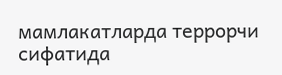мамлакатларда террорчи сифатида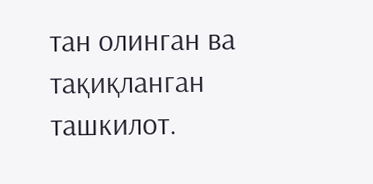тан олинган ва тақиқланган ташкилот.